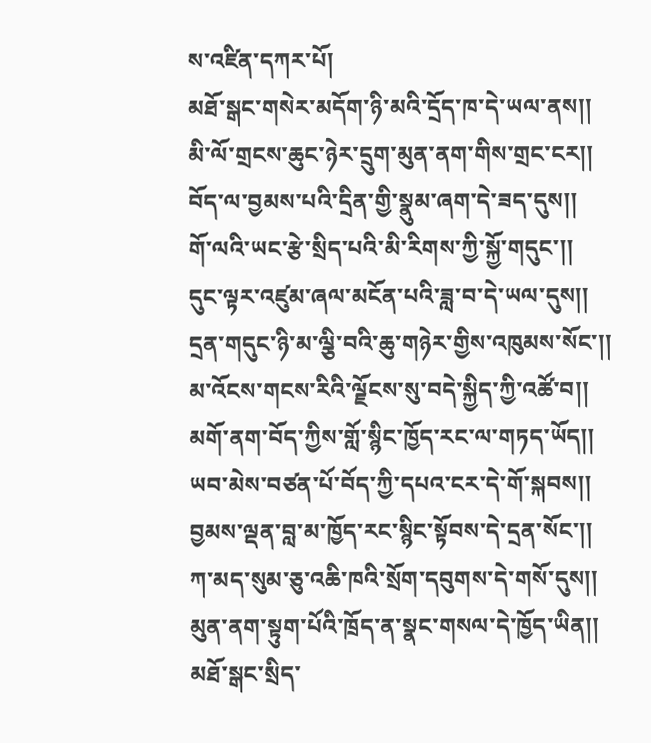ས་འཛིན་དཀར་པོ།
མཐོ་སྒང་གསེར་མདོག་ཉི་མའི་དྲོད་ཁ་དེ་ཡལ་ནས།།
མི་ལོ་གྲངས་ཆུང་ཉེར་དྲུག་མུན་ནག་གིས་གྲང་ངར།།
བོད་ལ་བྱམས་པའི་དྲིན་གྱི་སྣུམ་ཞག་དེ་ཟད་དུས།།
གོ་ལའི་ཡང་རྩེ་སྲིད་པའི་མི་རིགས་ཀྱི་སྐྱོ་གདུང་།།
དུང་ལྟར་འཛུམ་ཞལ་མངོན་པའི་ཟླ་བ་དེ་ཡལ་དུས།།
དྲན་གདུང་ཉི་མ་ལྕི་བའི་ཆུ་གཉེར་གྱིས་འཁུམས་སོང་།།
མ་འོངས་གངས་རིའི་ལྗོངས་སུ་བདེ་སྐྱིད་ཀྱི་འཚོ་བ།།
མགོ་ནག་བོད་ཀྱིས་གློ་སྙིང་ཁྱོད་རང་ལ་གཏད་ཡོད།།
ཡབ་མེས་བཙན་པོ་བོད་ཀྱི་དཔའ་ངར་དེ་གོ་སྐབས།།
བྱམས་ལྡན་བླ་མ་ཁྱོད་རང་སྙིང་སྟོབས་དེ་དྲན་སོང་།།
ཀ་མད་སུམ་ཅུ་འཆི་ཁའི་སྲོག་དབུགས་དེ་གསོ་དུས།།
མུན་ནག་སྟུག་པོའི་ཁྲོད་ན་སྣང་གསལ་དེ་ཁྱོད་ཡིན།།
མཐོ་སྒང་སྲིད་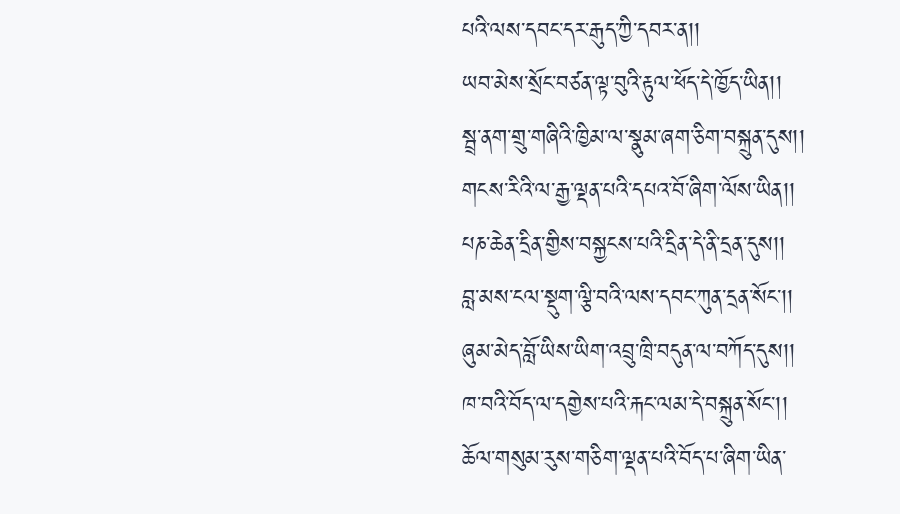པའི་ལས་དབང་དར་རྒུད་ཀྱི་དབར་ན།།
ཡབ་མེས་སྲོང་བཙན་ལྟ་བུའི་རྟུལ་ཕོད་དེ་ཁྱོད་ཡིན།།
སྦྲ་ནག་གྲུ་གཞིའི་ཁྱིམ་ལ་སྣུམ་ཞག་ཅིག་བསྐྲུན་དུས།།
གངས་རིའི་ལ་རྒྱ་ལྡན་པའི་དཔའ་བོ་ཞིག་ལོས་ཡིན།།
པཎ་ཆེན་དྲིན་གྱིས་བསྐྱངས་པའི་དྲིན་དེ་ནི་དྲན་དུས།།
བླ་མས་ངལ་སྡུག་ལྕི་བའི་ལས་དབང་ཀུན་དྲན་སོང་།།
ཞུམ་མེད་བློ་ཡིས་ཡིག་འབྲུ་ཁྲི་བདུན་ལ་བཀོད་དུས།།
ཁ་བའི་བོད་ལ་དགྱེས་པའི་རྐང་ལམ་དེ་བསྐྲུན་སོང་།།
ཆོལ་གསུམ་རུས་གཅིག་ལྡན་པའི་བོད་པ་ཞིག་ཡིན་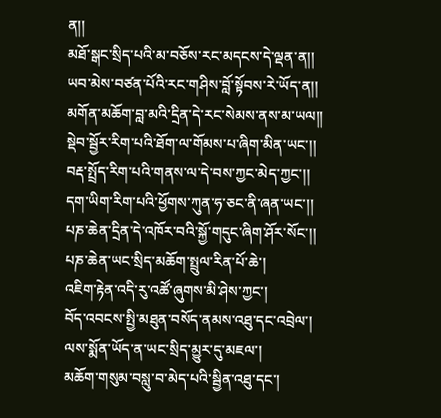ན།།
མཐོ་སྒང་སྲིད་པའི་མ་བཅོས་རང་མདངས་དེ་ལྡན་ན།།
ཡབ་མེས་བཙན་པོའི་རང་གཤིས་བློ་སྟོབས་རེ་ཡོད་ན།།
མགོན་མཆོག་བླ་མའི་དྲིན་དེ་རང་སེམས་ནས་མ་ཡལ།།
སྡེབ་སྦྱོར་རིག་པའི་ཐོག་ལ་གོམས་པ་ཞིག་མིན་ཡང་།།
བརྡ་སྤྲོད་རིག་པའི་གནས་ལ་དེ་བས་ཀྱང་མེད་ཀྱང་།།
དག་ཡིག་རིག་པའི་ཕྱོགས་ཀུན་ཧ་ཅང་ནི་ཞན་ཡང་།།
པཎ་ཆེན་དྲིན་དེ་འཁོར་བའི་སྐྱོ་གདུང་ཞིག་ཤོར་སོང་།།
པཎ་ཆེན་ཡང་སྲིད་མཆོག་སྤྲུལ་རིན་པོ་ཆེ་།
འཇིག་རྟེན་འདི་རུ་འཚོ་ཞུགས་མི་ཤེས་ཀྱང་།
བོད་འབངས་སྤྱི་མཐུན་བསོད་ནམས་འཐུ་དང་འབྲེལ་།
ལས་སྨོན་ཡོད་ན་ཡང་སྲིད་མྱུར་དུ་མཇལ་།
མཆོག་གསུམ་བསླུ་བ་མེད་པའི་སྦྱིན་འཐུ་དང་།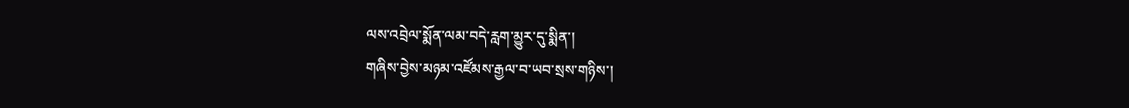ལས་འབྲེལ་སྨོན་ལམ་བདེ་རླག་མྱུར་དུ་སྨིན་།
གཞིས་བྱེས་མཉམ་འཛོམས་རྒྱལ་བ་ཡབ་སྲས་གཉིས་།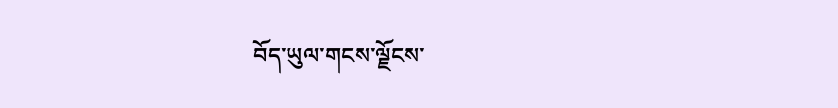བོད་ཡུལ་གངས་ལྗོངས་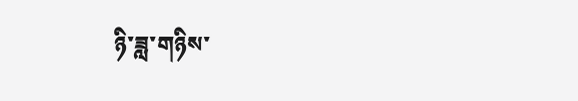ཉི་ཟླ་གཉིས་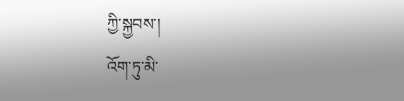ཀྱི་སྐྱབས་།
འོག་ཏུ་མི་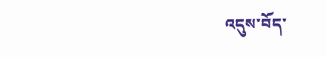འདུས་བོད་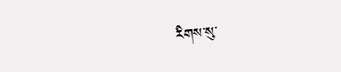རིགས་སུ་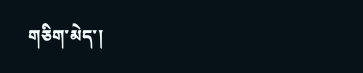གཅིག་མེད་།